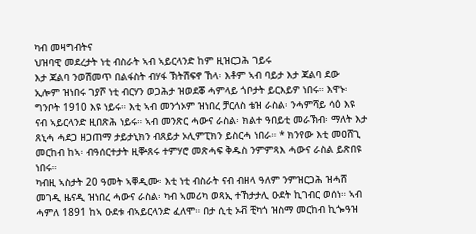ካብ መዛግብትና
ህዝባዊ መደረታት ነቲ ብስራት ኣብ ኣይርላንድ ከም ዚዝርጋሕ ገይሩ
እታ ጃልባ ንወሽመጥ በልፋስት ብሃፋ ኽትሽፍኖ ኸላ፡ እቶም ኣብ ባይታ እታ ጃልባ ደው ኢሎም ዝነበሩ ገያሾ ነቲ ብርሃን ወጋሕታ ዝወደቖ ሓምላይ ጎቦታት ይርእይዎ ነበሩ። እዋኑ፡ ግንቦት 1910 እዩ ነይሩ። እቲ ኣብ መንጎኦም ዝነበረ ቻርለስ ቴዝ ራስል፡ ንሓምሻይ ሳዕ እዩ ናብ ኣይርላንድ ዚበጽሕ ነይሩ። ኣብ መንጽር ሓውና ራስል፡ ክልተ ዓበይቲ መራኽብ፡ ማለት እታ ጸኒሓ ሓደጋ ዘጋጠማ ታይታኒክን ብጸይታ ኦሊምፒክን ይስርሓ ነበራ። * ክንየው እቲ መዐሸጊ መርከብ ከኣ፡ ብዓሰርተታት ዚቝጸሩ ተምሃሮ መጽሓፍ ቅዱስ ንምምጻእ ሓውና ራስል ይጽበዩ ነበሩ።
ካብዚ ኣስታት 20 ዓመት ኣቐዲሙ፡ እቲ ነቲ ብስራት ናብ ብዘላ ዓለም ንምዝርጋሕ ዝሓሸ መገዲ ዜናዲ ዝነበረ ሓውና ራስል፡ ካብ ኣመሪካ ወጻኢ ተኸታታሊ ዑደት ኪገብር ወሰነ። ኣብ ሓምለ 1891 ከኣ ዑደቱ ብኣይርላንድ ፈለሞ። በታ ሲቲ ኦቭ ቺካጎ ዝስማ መርከብ ኪጐዓዝ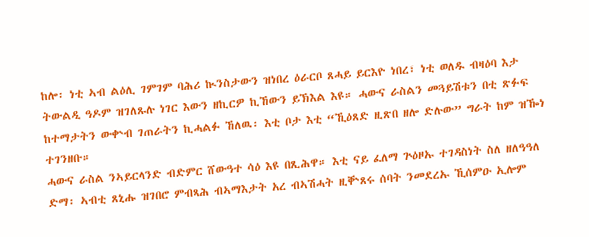ከሎ፡ ነቲ ኣብ ልዕሊ ገምገም ባሕሪ ኲንስታውን ዝነበረ ዕራርቦ ጸሓይ ይርእዮ ነበረ፣ ነቲ ወለዱ ብዛዕባ እታ ትውልዲ ዓዶም ዝገለጹሉ ነገር እውን ዘኪርዎ ኪኸውን ይኽእል እዩ። ሓውና ራስልን መጓይሽቱን በቲ ጽፉፍ ከተማታትን ውቍብ ገጠራትን ኪሓልፉ ኸለዉ፡ እቲ ቦታ እቲ “ኺዕጸድ ዚጽበ ዘሎ ድሉው” ግራት ከም ዝዀነ ተገንዘቡ።
ሓውና ራስል ንኣይርላንድ ብድምር ሸውዓተ ሳዕ እዩ በጺሕዋ። እቲ ናይ ፈለማ ጕዕዞኡ ተገዳስነት ስለ ዘለዓዓለ ድማ፡ ኣብቲ ጸኒሑ ዝገበሮ ምብጻሕ ብኣማእታት አረ ብኣሽሓት ዚቝጸሩ ሰባት ንመደረኡ ኺሰምዑ ኢሎም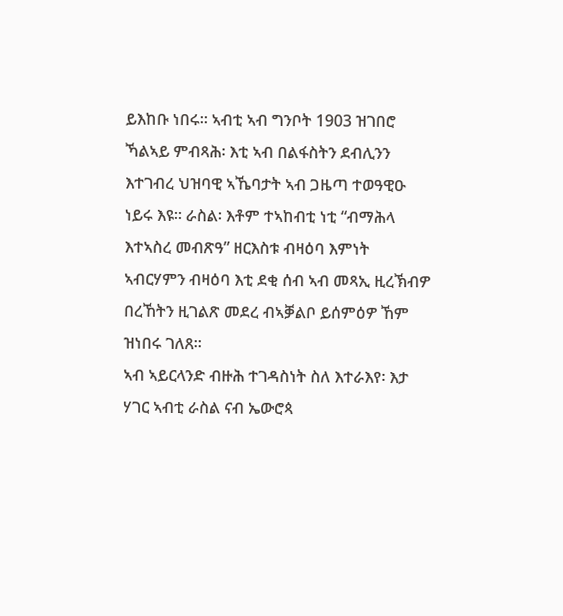ይእከቡ ነበሩ። ኣብቲ ኣብ ግንቦት 1903 ዝገበሮ ኻልኣይ ምብጻሕ፡ እቲ ኣብ በልፋስትን ደብሊንን እተገብረ ህዝባዊ ኣኼባታት ኣብ ጋዜጣ ተወዓዊዑ ነይሩ እዩ። ራስል፡ እቶም ተኣከብቲ ነቲ “ብማሕላ እተኣስረ መብጽዓ” ዘርእስቱ ብዛዕባ እምነት ኣብርሃምን ብዛዕባ እቲ ደቂ ሰብ ኣብ መጻኢ ዚረኽብዎ በረኸትን ዚገልጽ መደረ ብኣቓልቦ ይሰምዕዎ ኸም ዝነበሩ ገለጸ።
ኣብ ኣይርላንድ ብዙሕ ተገዳስነት ስለ እተራእየ፡ እታ ሃገር ኣብቲ ራስል ናብ ኤውሮጳ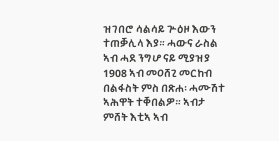ዝገበሮ ሳልሳይ ጕዕዞ እውን ተጠቓሊላ እያ። ሓውና ራስል ኣብ ሓደ ንግሆ ናይ ሚያዝያ 1908 ኣብ መዐሸጊ መርከብ በልፋስት ምስ በጽሐ፡ ሓሙሽተ ኣሕዋት ተቐበልዎ። ኣብታ ምሸት እቲኣ ኣብ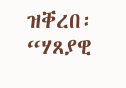ዝቐረበ፡ “ሃጸያዊ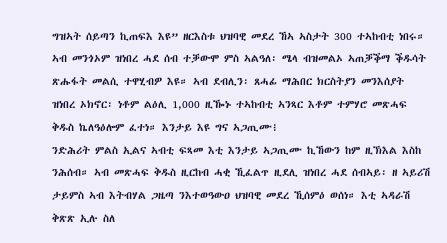ግዝኣት ሰይጣን ኪጠፍእ እዩ” ዘርእስቱ ህዝባዊ መደረ ኸኣ ኣስታት 300 ተኣከብቲ ነበሩ። ኣብ መንጎኦም ዝነበረ ሓደ ሰብ ተቓውሞ ምስ ኣልዓለ፡ ሜላ ብዝመልኦ ኣጠቓቕማ ቕዱሳት ጽሑፋት መልሲ ተዋሂብዎ እዩ። ኣብ ደብሊን፡ ጸሓፊ ማሕበር ክርስትያን መንእሰያት ዝነበረ ኦክኖር፡ ነቶም ልዕሊ 1,000 ዚዀኑ ተኣከብቲ ኣንጻር እቶም ተምሃሮ መጽሓፍ ቅዱስ ኬለዓዕሎም ፈተነ። እንታይ እዩ ግና ኣጋጢሙ፧
ንድሕሪት ምልስ ኢልና ኣብቲ ፍጻመ እቲ እንታይ ኣጋጢሙ ኪኸውን ከም ዚኽእል እስከ ንሕሰብ። ኣብ መጽሓፍ ቅዱስ ዚርከብ ሓቂ ኺፈልጥ ዚደሊ ዝነበረ ሓደ ሰብኣይ፡ ዘ ኣይሪሽ ታይምስ ኣብ እትብሃል ጋዜጣ ንእተወዓውዐ ህዝባዊ መደረ ኺሰምዕ ወሰነ። እቲ ኣዳራሽ ቅጽጽ ኢሉ ስለ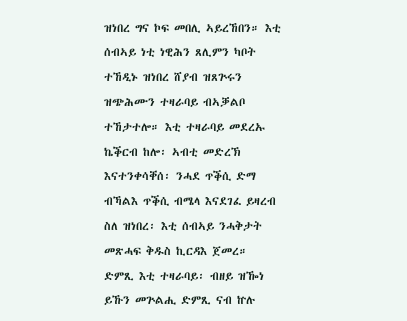ዝነበረ ግና ኮፍ መበሊ ኣይረኸበን። እቲ ሰብኣይ ነቲ ነዊሕን ጸሊምን ካቦት ተኸዲኑ ዝነበረ ሸያብ ዝጸጕሩን ዝጭሕሙን ተዛራባይ ብኣቓልቦ ተኸታተሎ። እቲ ተዛራባይ መደረኡ ኬቕርብ ከሎ፡ ኣብቲ መድረኽ እናተንቀሳቐሰ፡ ንሓደ ጥቕሲ ድማ ብኻልእ ጥቕሲ ብሜላ እናደገፈ ይዛረብ
ስለ ዝነበረ፡ እቲ ሰብኣይ ንሓቅታት መጽሓፍ ቅዱስ ኪርዳእ ጀመረ። ድምጺ እቲ ተዛራባይ፡ ብዘይ ዝዀነ ይኹን መጕልሒ ድምጺ ናብ ኵሉ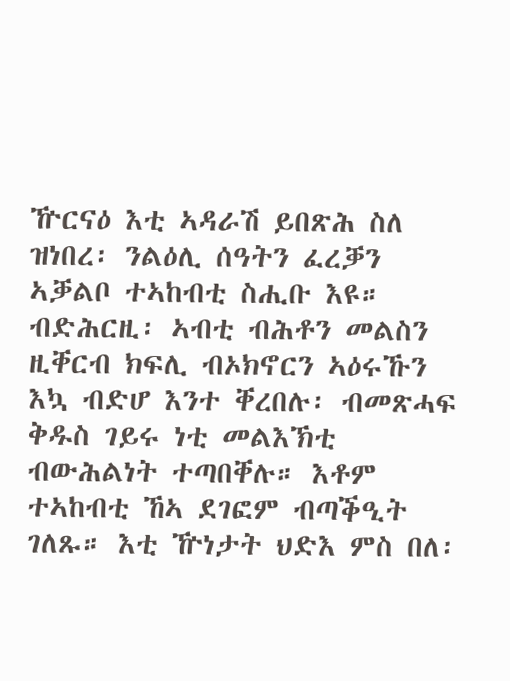ዅርናዕ እቲ ኣዳራሽ ይበጽሕ ስለ ዝነበረ፡ ንልዕሊ ሰዓትን ፈረቓን ኣቓልቦ ተኣከብቲ ስሒቡ እዩ። ብድሕርዚ፡ ኣብቲ ብሕቶን መልስን ዚቐርብ ክፍሊ ብኦክኖርን ኣዕሩኹን እኳ ብድሆ እንተ ቐረበሉ፡ ብመጽሓፍ ቅዱስ ገይሩ ነቲ መልእኽቲ ብውሕልነት ተጣበቐሉ። እቶም ተኣከብቲ ኸኣ ደገፎም ብጣቕዒት ገለጹ። እቲ ዅነታት ህድእ ምስ በለ፡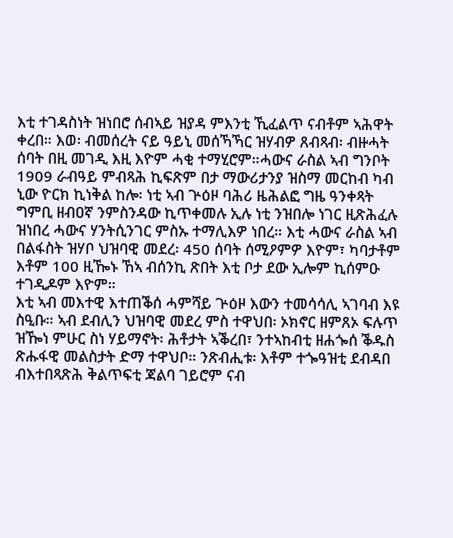እቲ ተገዳስነት ዝነበሮ ሰብኣይ ዝያዳ ምእንቲ ኺፈልጥ ናብቶም ኣሕዋት ቀረበ። እወ፡ ብመሰረት ናይ ዓይኒ መሰኻኻር ዝሃብዎ ጸብጻብ፡ ብዙሓት ሰባት በዚ መገዲ እዚ እዮም ሓቂ ተማሂሮም።ሓውና ራስል ኣብ ግንቦት 1909 ራብዓይ ምብጻሕ ኪፍጽም በታ ማውሪታንያ ዝስማ መርከብ ካብ ኒው ዮርክ ኪነቅል ከሎ፡ ነቲ ኣብ ጕዕዞ ባሕሪ ዜሕልፎ ግዜ ዓንቀጻት ግምቢ ዘብዐኛ ንምስንዳው ኪጥቀመሉ ኢሉ ነቲ ንዝበሎ ነገር ዚጽሕፈሉ ዝነበረ ሓውና ሃንትሲንገር ምስኡ ተማሊእዎ ነበረ። እቲ ሓውና ራስል ኣብ በልፋስት ዝሃቦ ህዝባዊ መደረ፡ 450 ሰባት ሰሚዖምዎ እዮም፣ ካባታቶም እቶም 100 ዚዀኑ ኸኣ ብሰንኪ ጽበት እቲ ቦታ ደው ኢሎም ኪሰምዑ ተገዲዶም እዮም።
እቲ ኣብ መእተዊ እተጠቕሰ ሓምሻይ ጕዕዞ እውን ተመሳሳሊ ኣገባብ እዩ ስዒቡ። ኣብ ደብሊን ህዝባዊ መደረ ምስ ተዋህበ፡ ኦክኖር ዘምጸኦ ፍሉጥ ዝዀነ ምሁር ስነ ሃይማኖት፡ ሕቶታት ኣቕረበ፣ ንተኣከብቲ ዘሐጐሰ ቕዱስ ጽሑፋዊ መልስታት ድማ ተዋህቦ። ንጽብሒቱ፡ እቶም ተጐዓዝቲ ደብዳበ ብእተበጻጽሕ ቅልጥፍቲ ጃልባ ገይሮም ናብ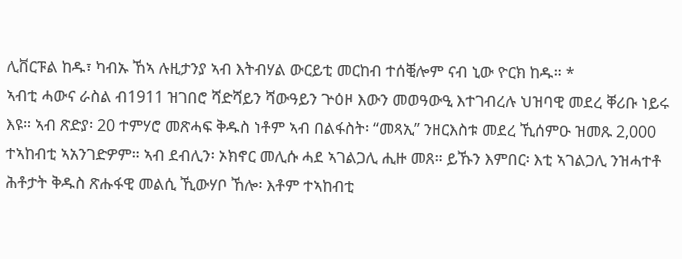ሊቨርፑል ከዱ፣ ካብኡ ኸኣ ሉዚታንያ ኣብ እትብሃል ውርይቲ መርከብ ተሰቒሎም ናብ ኒው ዮርክ ከዱ። *
ኣብቲ ሓውና ራስል ብ1911 ዝገበሮ ሻድሻይን ሻውዓይን ጕዕዞ እውን መወዓውዒ እተገብረሉ ህዝባዊ መደረ ቐሪቡ ነይሩ እዩ። ኣብ ጽድያ፡ 20 ተምሃሮ መጽሓፍ ቅዱስ ነቶም ኣብ በልፋስት፡ “መጻኢ” ንዘርእስቱ መደረ ኺሰምዑ ዝመጹ 2,000 ተኣከብቲ ኣአንገድዎም። ኣብ ደብሊን፡ ኦክኖር መሊሱ ሓደ ኣገልጋሊ ሒዙ መጸ። ይኹን እምበር፡ እቲ ኣገልጋሊ ንዝሓተቶ ሕቶታት ቅዱስ ጽሑፋዊ መልሲ ኺውሃቦ ኸሎ፡ እቶም ተኣከብቲ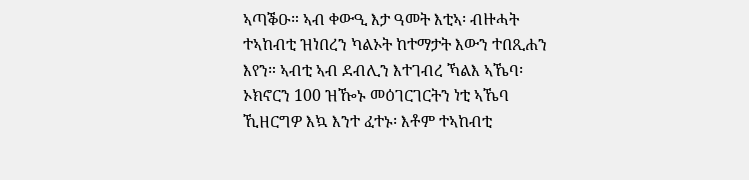ኣጣቕዑ። ኣብ ቀውዒ እታ ዓመት እቲኣ፡ ብዙሓት ተኣከብቲ ዝነበረን ካልኦት ከተማታት እውን ተበጺሐን እየን። ኣብቲ ኣብ ደብሊን እተገብረ ኻልእ ኣኼባ፡ ኦክኖርን 100 ዝዀኑ መዕገርገርትን ነቲ ኣኼባ ኺዘርግዎ እኳ እንተ ፈተኑ፡ እቶም ተኣከብቲ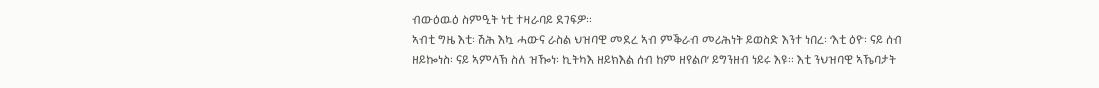ብውዕዉዕ ስምዒት ነቲ ተዛራባይ ደገፍዎ።
ኣብቲ ግዜ እቲ፡ ሽሕ እኳ ሓውና ራስል ህዝባዊ መደረ ኣብ ምቕራብ መሪሕነት ይወስድ እንተ ነበረ፡ ‘እቲ ዕዮ፡ ናይ ሰብ ዘይኰነስ፡ ናይ ኣምላኽ ስለ ዝዀነ፡ ኪትካእ ዘይክእል ሰብ ከም ዘየልቦ’ ይግንዘብ ነይሩ እዩ። እቲ ንህዝባዊ ኣኼባታት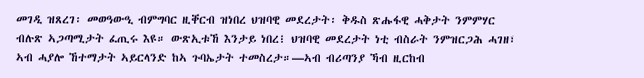መገዲ ዝጸረገ፡ መወዓውዒ ብምግባር ዚቐርብ ዝነበረ ህዝባዊ መደረታት፡ ቅዱስ ጽሑፋዊ ሓቅታት ንምምሃር ብሉጽ ኣጋጣሚታት ፈጢሩ እዩ። ውጽኢቱኸ እንታይ ነበረ፧ ህዝባዊ መደረታት ነቲ ብስራት ንምዝርጋሕ ሓገዘ፣ ኣብ ሓያሎ ኸተማታት ኣይርላንድ ከኣ ጉባኤታት ተመስረታ።—ኣብ ብሪጣንያ ኻብ ዚርከብ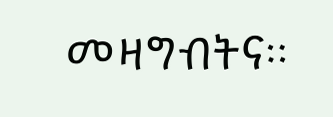መዛግብትና።